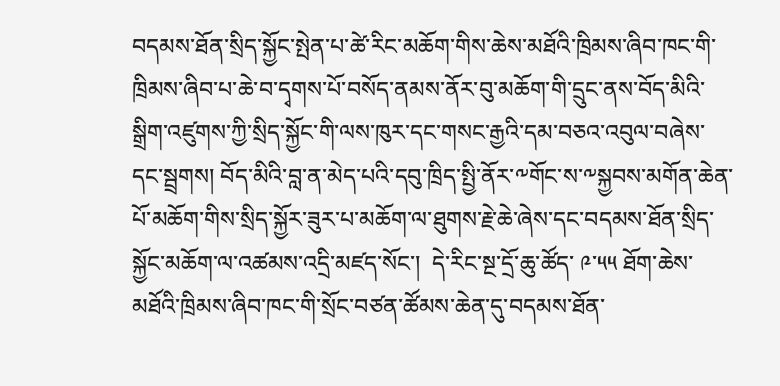བདམས་ཐོན་སྲིད་སྐྱོང་སྤེན་པ་ཚེ་རིང་མཆོག་གིས་ཆེས་མཐོའི་ཁྲིམས་ཞིབ་ཁང་གི་ཁྲིམས་ཞིབ་པ་ཆེ་བ་དྭགས་པོ་བསོད་ནམས་ནོར་བུ་མཆོག་གི་དྲུང་ནས་བོད་མིའི་སྒྲིག་འཛུགས་ཀྱི་སྲིད་སྐྱོང་གི་ལས་ཁུར་དང་གསང་རྒྱའི་དམ་བཅའ་འབུལ་བཞེས་དང་སྦྲགས། བོད་མིའི་བླ་ན་མེད་པའི་དབུ་ཁྲིད་སྤྱི་ནོར་༸གོང་ས་༸སྐྱབས་མགོན་ཆེན་པོ་མཆོག་གིས་སྲིད་སྐྱོར་ཟུར་པ་མཆོག་ལ་ཐུགས་རྗེ་ཆེ་ཞེས་དང་བདམས་ཐོན་སྲིད་སྐྱོང་མཆོག་ལ་འཚམས་འདྲི་མཛད་སོང་།  དེ་རིང་སྔ་དྲོ་ཆུ་ཚོད་ ༩་༥༥ ཐོག་ཆེས་མཐོའི་ཁྲིམས་ཞིབ་ཁང་གི་སྲོང་བཙན་ཚོམས་ཆེན་དུ་བདམས་ཐོན་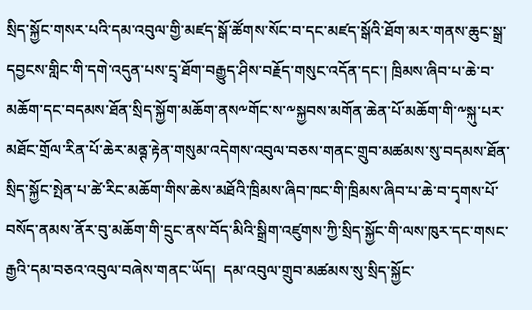སྲིད་སྐྱོང་གསར་པའི་དམ་འབུལ་གྱི་མཛད་སྒོ་ཚོགས་སོང་བ་དང་མཛད་སྒོའི་ཐོག་མར་གནས་ཆུང་སྒྲ་དབྱངས་གླིང་གི་དགེ་འདུན་པས་དྲྭ་ཐོག་བརྒྱུད་ཤིས་བརྗོད་གསུང་འདོན་དང་། ཁྲིམས་ཞིབ་པ་ཆེ་བ་མཆོག་དང་བདམས་ཐོན་སྲིད་སྐྱོག་མཆོག་ནས༸གོང་ས་༸སྐྱབས་མགོན་ཆེན་པོ་མཆོག་གི་༸སྐུ་པར་མཐོང་གྲོལ་རིན་པོ་ཆེར་མནྚ་རྟེན་གསུམ་འདེགས་འབུལ་བཅས་གནང་གྲུབ་མཚམས་སུ་བདམས་ཐོན་སྲིད་སྐྱོང་སྤེན་པ་ཚེ་རིང་མཆོག་གིས་ཆེས་མཐོའི་ཁྲིམས་ཞིབ་ཁང་གི་ཁྲིམས་ཞིབ་པ་ཆེ་བ་དྭགས་པོ་བསོད་ནམས་ནོར་བུ་མཆོག་གི་དྲུང་ནས་བོད་མིའི་སྒྲིག་འཛུགས་ཀྱི་སྲིད་སྐྱོང་གི་ལས་ཁུར་དང་གསང་རྒྱའི་དམ་བཅའ་འབུལ་བཞེས་གནང་ཡོད།  དམ་འབུལ་གྲུབ་མཚམས་སུ་སྲིད་སྐྱོང་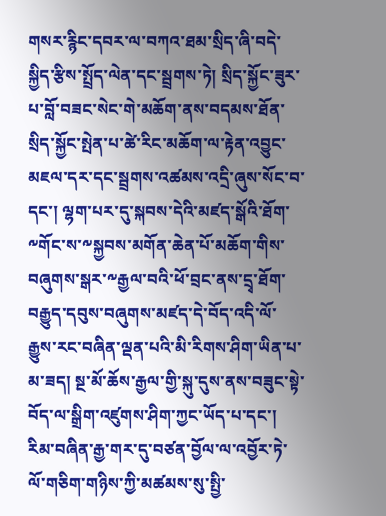གསར་རྙིང་དབར་ལ་བཀའ་ཐམ་སྲིད་ཞི་བདེ་སྐྱིད་རྩིས་སྤྲོད་ལེན་དང་སྦྲགས་ཏེ། སྲིད་སྐྱོང་ཟུར་པ་བློ་བཟང་སེང་གེ་མཆོག་ནས་བདམས་ཐོན་སྲིད་སྐྱོང་སྤེན་པ་ཚེ་རིང་མཆོག་ལ་རྟེན་འབྱུང་མཇལ་དར་དང་སྦྲགས་འཚམས་འདྲི་ཞུས་སོང་བ་དང་། ལྷག་པར་དུ་སྐབས་དེའི་མཛད་སྒོའི་ཐོག་༸གོང་ས་༸སྐྱབས་མགོན་ཆེན་པོ་མཆོག་གིས་བཞུགས་སྒར་༸རྒྱལ་བའི་ཕོ་བྲང་ནས་དྲྭ་ཐོག་བརྒྱུད་དབུས་བཞུགས་མཛད་དེ་བོད་འདི་ལོ་རྒྱུས་རང་བཞིན་ལྡན་པའི་མི་རིགས་ཤིག་ཡིན་པ་མ་ཟད། སྔ་མོ་ཆོས་རྒྱལ་གྱི་སྐུ་དུས་ནས་བཟུང་སྟེ་བོད་ལ་སྒྲིག་འཛུགས་ཤིག་ཀྱང་ཡོད་པ་དང་། རིམ་བཞིན་རྒྱ་གར་དུ་བཙན་བྱོལ་ལ་འབྱོར་ཏེ་ལོ་གཅིག་གཉིས་ཀྱི་མཚམས་སུ་སྤྱི་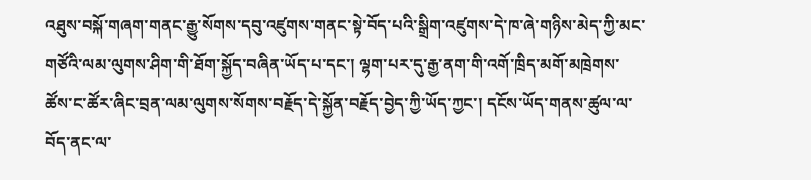འཐུས་བསྐོ་གཞག་གནང་རྒྱུ་སོགས་དབུ་འཛུགས་གནང་སྟེ་བོད་པའི་སྒྲིག་འཛུགས་དེ་ཁ་ཞེ་གཉིས་མེད་ཀྱི་མང་གཙོའི་ལམ་ལུགས་ཤིག་གི་ཐོག་སྐྱོད་བཞིན་ཡོད་པ་དང་། ལྷག་པར་དུ་རྒྱ་ནག་གི་འགོ་ཁྲིད་མགོ་མཁྲེགས་ཚོས་ང་ཚོར་ཞིང་བྲན་ལམ་ལུགས་སོགས་བརྗོད་དེ་སྐྱོན་བརྗོད་བྱེད་ཀྱི་ཡོད་ཀྱང་། དངོས་ཡོད་གནས་ཚུལ་ལ་བོད་ནང་ལ་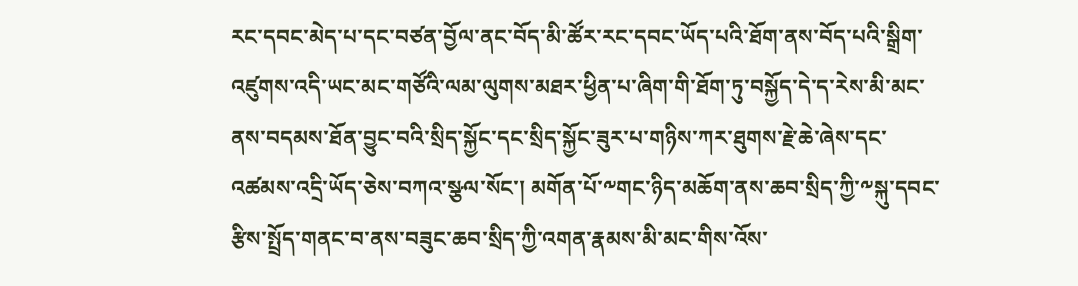རང་དབང་མེད་པ་དང་བཙན་བྱོལ་ནང་བོད་མི་ཚོར་རང་དབང་ཡོད་པའི་ཐོག་ནས་བོད་པའི་སྒྲིག་འཛུགས་འདི་ཡང་མང་གཙོའི་ལམ་ལུགས་མཐར་ཕྱིན་པ་ཞིག་གི་ཐོག་ཏུ་བསྐྱོད་དེ་ད་རེས་མི་མང་ནས་བདམས་ཐོན་བྱུང་བའི་སྲིད་སྐྱོང་དང་སྲིད་སྐྱོང་ཟུར་པ་གཉིས་ཀར་ཐུགས་རྗེ་ཆེ་ཞེས་དང་འཚམས་འདྲི་ཡོད་ཅེས་བཀའ་སྩལ་སོང་། མགོན་པོ་༸གང་ཉིད་མཆོག་ནས་ཆབ་སྲིད་ཀྱི་༸སྐུ་དབང་རྩིས་སྤྲོད་གནང་བ་ནས་བཟུང་ཆབ་སྲིད་ཀྱི་འགན་རྣམས་མི་མང་གིས་འོས་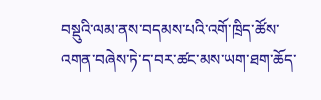བསྡུའི་ལམ་ནས་བདམས་པའི་འགོ་ཁྲིད་ཚོས་འགན་བཞེས་ཏེ་ད་བར་ཚང་མས་ཡག་ཐག་ཆོད་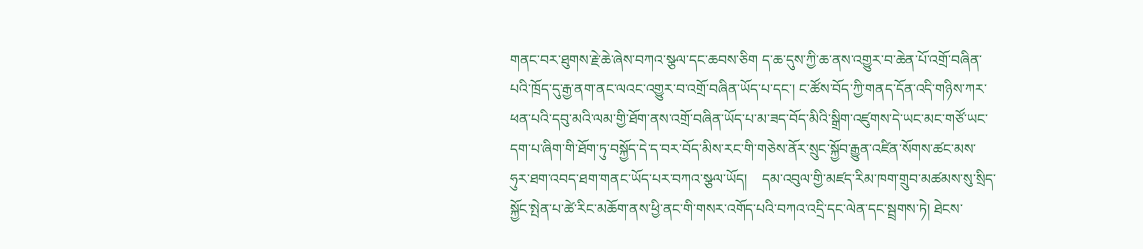གནང་བར་ཐུགས་རྗེ་ཆེ་ཞེས་བཀའ་སྩལ་དང་ཆབས་ཅིག ད་ཆ་དུས་ཀྱི་ཆ་ནས་འགྱུར་བ་ཆེན་པོ་འགྲོ་བཞིན་པའི་ཁྲོད་དུ་རྒྱ་ནག་ནང་ལའང་འགྱུར་བ་འགྲོ་བཞིན་ཡོད་པ་དང་། ང་ཚོས་བོད་ཀྱི་གནད་དོན་འདི་གཉིས་ཀར་ཕན་པའི་དབུ་མའི་ལམ་གྱི་ཐོག་ནས་འགྲོ་བཞིན་ཡོད་པ་མ་ཟད་བོད་མིའི་སྒྲིག་འཛུགས་དེ་ཡང་མང་གཙོ་ཡང་དག་པ་ཞིག་གི་ཐོག་ཏུ་བསྐྱོད་དེ་ད་བར་བོད་མིས་རང་གི་གཅེས་ནོར་སྲུང་སྐྱོབ་རྒྱུན་འཛིན་སོགས་ཚང་མས་ཧུར་ཐག་འབད་ཐག་གནང་ཡོད་པར་བཀའ་སྩལ་ཡོད།    དམ་འབུལ་གྱི་མཛད་རིམ་ཁག་གྲུབ་མཚམས་སུ་སྲིད་སྐྱོང་སྤེན་པ་ཚེ་རིང་མཆོག་ནས་ཕྱི་ནང་གི་གསར་འགོད་པའི་བཀའ་འདྲི་དང་ལེན་དང་སྦྲགས་ཏེ། ཐེངས་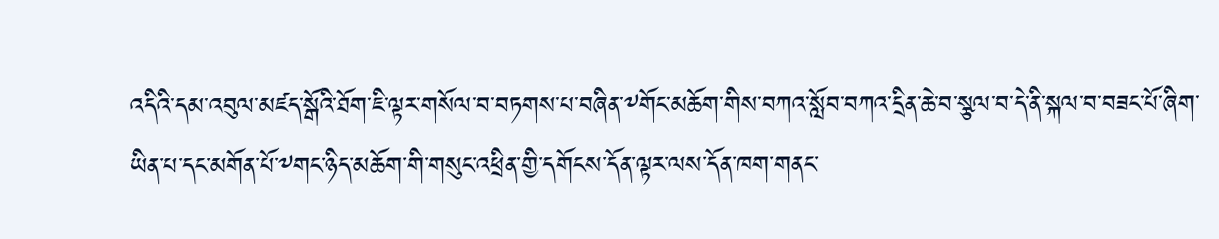འདིའི་དམ་འབུལ་མཛད་སྒོའི་ཐོག་ཇི་ལྟར་གསོལ་བ་བཏགས་པ་བཞིན་༸གོང་མཆོག་གིས་བཀའ་སློབ་བཀའ་དྲིན་ཆེ་བ་སྩལ་བ་དེ་ནི་སྐལ་བ་བཟང་པོ་ཞིག་ཡིན་པ་དང་མགོན་པོ་༸གང་ཉིད་མཆོག་གི་གསུང་འཕྲིན་གྱི་དགོངས་དོན་ལྟར་ལས་དོན་ཁག་གནང་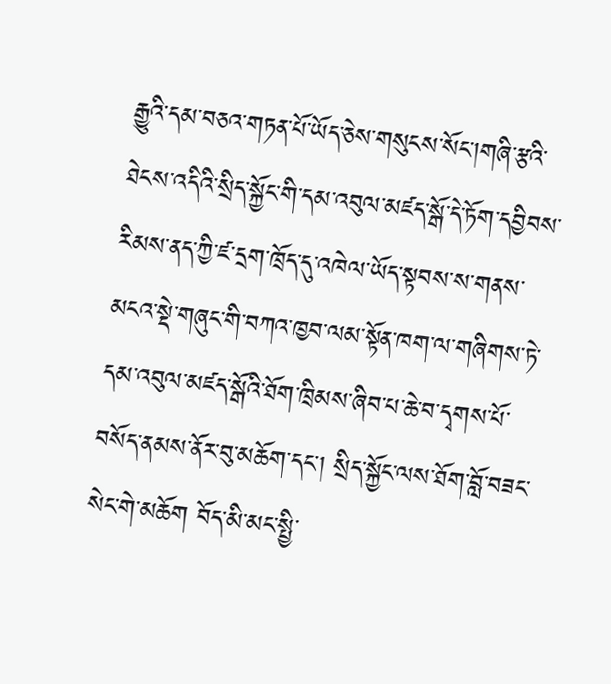རྒྱུའི་དམ་བཅའ་གཏན་པོ་ཡོད་ཅེས་གསུངས་སོང་།གཞི་རྩའི་ཐེངས་འདིའི་སྲིད་སྐྱོང་གི་དམ་འབུལ་མཛད་སྒོ་དེ་ཏོག་དབྱིབས་རིམས་ནད་ཀྱི་ཛ་དྲག་ཁྲོད་དུ་འཁེལ་ཡོད་སྟབས་ས་གནས་མངའ་སྡེ་གཞུང་གི་བཀའ་ཁྱབ་ལམ་སྟོན་ཁག་ལ་གཞིགས་ཏེ་དམ་འབུལ་མཛད་སྒོའི་ཐོག་ཁྲིམས་ཞིབ་པ་ཆེ་བ་དྭགས་པོ་བསོད་ནམས་ནོར་བུ་མཆོག་དང་། སྲིད་སྐྱོང་ལས་ཐོག་བློ་བཟང་སེང་གེ་མཆོག བོད་མི་མང་སྤྱི་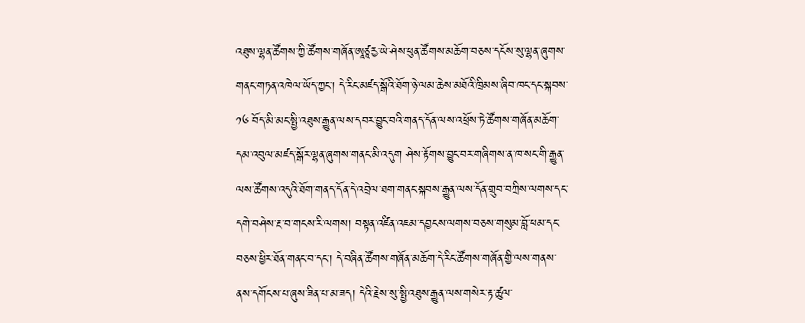འཐུས་ལྷན་ཚོགས་ཀྱི་ཚོགས་གཞོན་ཨཱཙཱརྱ་ཡེ་ཤེས་ཕུན་ཚོགས་མཆོག་བཅས་དངོས་སུ་ལྷན་ཞུགས་གནང་གཏན་འཁེལ་ཡོད་ཀྱང་། དེ་རིང་མཛད་སྒོའི་ཐོག་ཉེ་ལམ་ཆེས་མཐོའི་ཁྲིམས་ཞིབ་ཁང་དང་སྐབས་༡༦ བོད་མི་མང་སྤྱི་འཐུས་རྒྱུན་ལས་དབར་བྱུང་བའི་གནད་དོན་ལས་འཕྲོས་ཏེ་ཚོགས་གཞོན་མཆོག་དམ་འབུལ་མཛད་སྒོར་ལྷན་ཞུགས་གནང་མི་འདུག ཤེས་རྟོགས་བྱུང་བར་གཞིགས་ན་ཁ་སང་གི་རྒྱུན་ལས་ཚོགས་འདུའི་ཐོག་གནད་དོན་དེ་འབྲེལ་ཐག་གནང་སྐབས་རྒྱུན་ལས་དོན་གྲུབ་བཀྲིས་ལགས་དང་དགེ་བཤེས་རྔ་བ་གངས་རི་ལགས། བསྟན་འཛིན་འཇམ་དབྱངས་ལགས་བཅས་གསུམ་བློ་ཕམ་དང་བཅས་ཕྱིར་ཐོན་གནང་བ་དང་། དེ་བཞིན་ཚོགས་གཞོན་མཆོག་དེ་རིང་ཚོགས་གཞོན་གྱི་ལས་གནས་ནས་དགོངས་པ་ཞུས་ཟིན་པ་མ་ཟད། དེའི་རྗེས་སུ་སྤྱི་འཐུས་རྒྱུན་ལས་གསེར་རྟ་ཚུལ་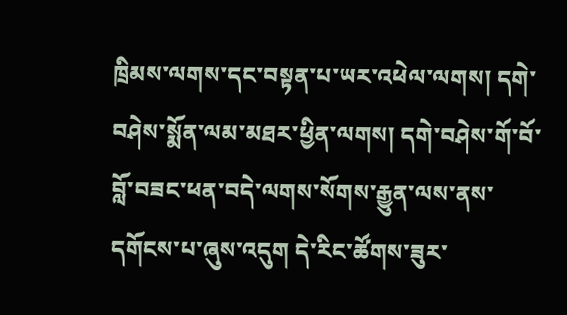ཁྲིམས་ལགས་དང་བསྟན་པ་ཡར་འཕེལ་ལགས། དགེ་བཤེས་སྨོན་ལམ་མཐར་ཕྱིན་ལགས། དགེ་བཤེས་གོ་བོ་བློ་བཟང་ཕན་བདེ་ལགས་སོགས་རྒྱུན་ལས་ནས་དགོངས་པ་ཞུས་འདུག དེ་རིང་ཚོགས་ཟུར་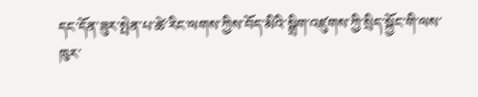དང་དོན་ཟུར་སྤེན་པ་ཚེ་རིང་ལགས་ཀྱིས་བོད་མིའི་སྒྲིག་འཛུགས་ཀྱི་སྲིད་སྐྱོང་གི་ལས་ཁུར་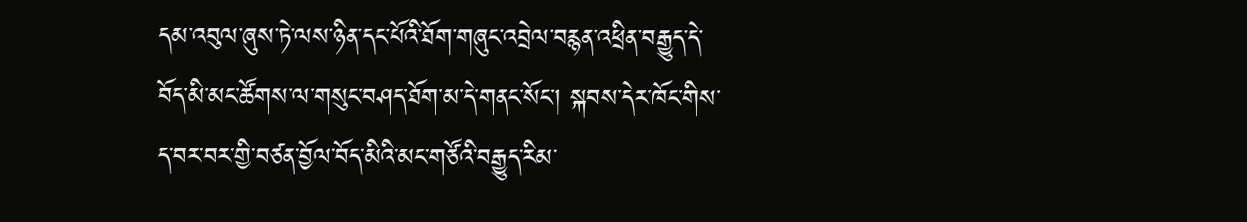དམ་འབུལ་ཞུས་ཏེ་ལས་ཉིན་དང་པོའི་ཐོག་གཞུང་འབྲེལ་བརྙན་འཕྲིན་བརྒྱུད་དེ་བོད་མི་མང་ཚོགས་ལ་གསུང་བཤད་ཐོག་མ་དེ་གནང་སོང་། སྐབས་དེར་ཁོང་གིས་ད་བར་བར་གྱི་བཙན་བྱོལ་བོད་མིའི་མང་གཙོའི་བརྒྱུད་རིམ་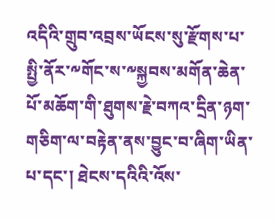འདིའི་གྲུབ་འབྲས་ཡོངས་སུ་རྫོགས་པ་སྤྱི་ནོར་༸གོང་ས་༸སྐྱབས་མགོན་ཆེན་པོ་མཆོག་གི་ཐུགས་རྗེ་བཀའ་དྲིན་ཉག་གཅིག་ལ་བརྟེན་ནས་བྱུང་བ་ཞིག་ཡིན་པ་དང་། ཐེངས་དའིའི་འོས་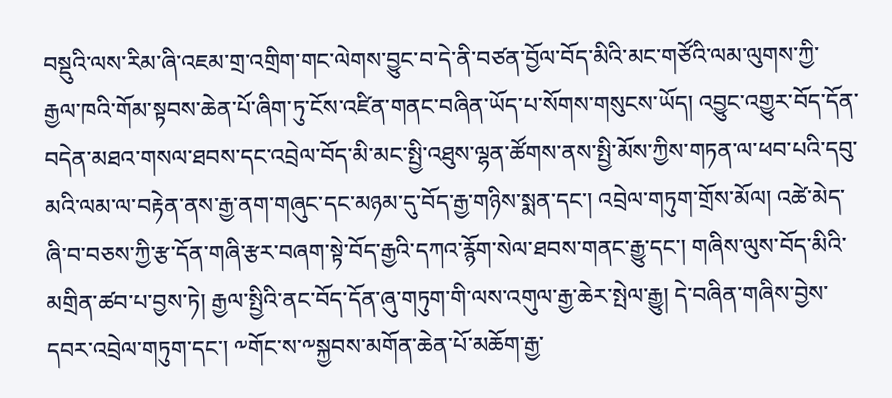བསྡུའི་ལས་རིམ་ཞི་འཇམ་གྲ་འགྲིག་གང་ལེགས་བྱུང་བ་དེ་ནི་བཙན་བྱོལ་བོད་མིའི་མང་གཙོའི་ལམ་ལུགས་ཀྱི་རྒྱལ་ཁའི་གོམ་སྟབས་ཆེན་པོ་ཞིག་ཏུ་ངོས་འཛིན་གནང་བཞིན་ཡོད་པ་སོགས་གསུངས་ཡོད། འབྱུང་འགྱུར་བོད་དོན་བདེན་མཐའ་གསལ་ཐབས་དང་འབྲེལ་བོད་མི་མང་སྤྱི་འཐུས་ལྷན་ཚོགས་ནས་སྤྱི་མོས་ཀྱིས་གཏན་ལ་ཕབ་པའི་དབུ་མའི་ལམ་ལ་བརྟེན་ནས་རྒྱ་ནག་གཞུང་དང་མཉམ་དུ་བོད་རྒྱ་གཉིས་སྨན་དང་། འབྲེལ་གཏུག་གྲོས་མོལ། འཚེ་མེད་ཞི་བ་བཅས་ཀྱི་རྩ་དོན་གཞི་རྩར་བཞག་སྟེ་བོད་རྒྱའི་དཀའ་རྙོག་སེལ་ཐབས་གནང་རྒྱུ་དང་། གཞིས་ལུས་བོད་མིའི་མགྲིན་ཚབ་པ་བྱས་ཏེ། རྒྱལ་སྤྱིའི་ནང་བོད་དོན་ཞུ་གཏུག་གི་ལས་འགུལ་རྒྱ་ཆེར་སྤེལ་རྒྱུ། དེ་བཞིན་གཞིས་བྱེས་དབར་འབྲེལ་གཏུག་དང་། ༸གོང་ས་༸སྐྱབས་མགོན་ཆེན་པོ་མཆོག་རྒྱ་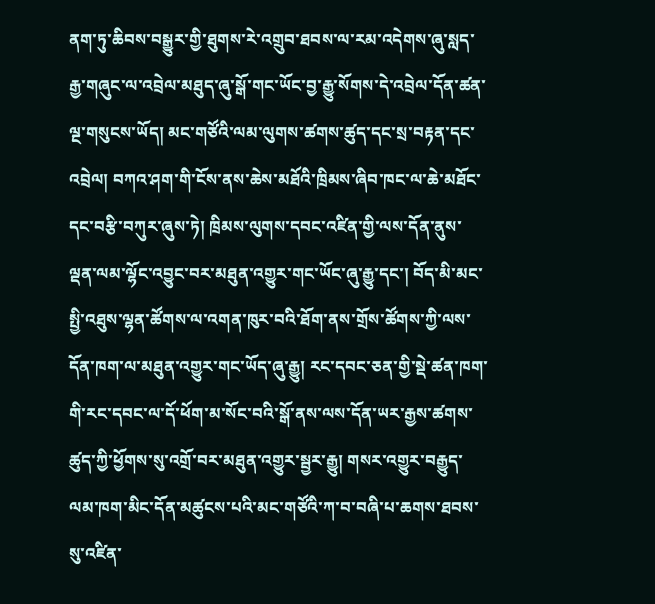ནག་ཏུ་ཆིབས་བསྒྱུར་གྱི་ཐུགས་རེ་འགྲུབ་ཐབས་ལ་རམ་འདེགས་ཞུ་སླད་རྒྱ་གཞུང་ལ་འབྲེལ་མཐུད་ཞུ་སྒོ་གང་ཡོང་བྱ་རྒྱུ་སོགས་དེ་འབྲེལ་དོན་ཚན་ལྔ་གསུངས་ཡོད། མང་གཙོའི་ལམ་ལུགས་ཚགས་ཚུད་དང་སྲ་བརྟན་དང་འབྲེལ། བཀའ་ཤག་གི་ངོས་ནས་ཆེས་མཐོའི་ཁྲིམས་ཞིབ་ཁང་ལ་ཆེ་མཐོང་དང་བརྩི་བཀུར་ཞུས་ཏེ། ཁྲིམས་ལུགས་དབང་འཛིན་གྱི་ལས་དོན་ནུས་ལྡན་ལམ་ལྷོང་འབྱུང་བར་མཐུན་འགྱུར་གང་ཡོང་ཞུ་རྒྱུ་དང་། བོད་མི་མང་སྤྱི་འཐུས་ལྷན་ཚོགས་ལ་འགན་ཁུར་བའི་ཐོག་ནས་གྲོས་ཚོགས་ཀྱི་ལས་དོན་ཁག་ལ་མཐུན་འགྱུར་གང་ཡོད་ཞུ་རྒྱུ། རང་དབང་ཅན་གྱི་སྡེ་ཚན་ཁག་གི་རང་དབང་ལ་དོ་ཕོག་མ་སོང་བའི་སྒོ་ནས་ལས་དོན་ཡར་རྒྱས་ཚགས་ཚུད་ཀྱི་ཕྱོགས་སུ་འགྲོ་བར་མཐུན་འགྱུར་སྦྱར་རྒྱུ། གསར་འགྱུར་བརྒྱུད་ལམ་ཁག་མིང་དོན་མཚུངས་པའི་མང་གཙོའི་ཀ་བ་བཞི་པ་ཆགས་ཐབས་སུ་འཛིན་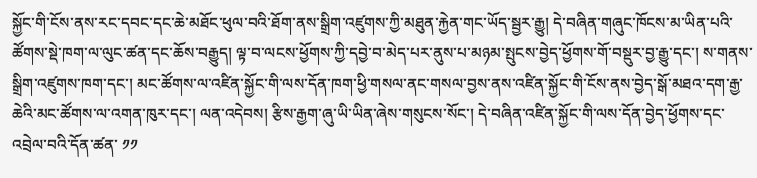སྐྱོང་གི་ངོས་ནས་རང་དབང་དང་ཆེ་མཐོང་ཕུལ་བའི་ཐོག་ནས་སྒྲིག་འཛུགས་ཀྱི་མཐུན་རྐྱེན་གང་ཡོད་སྦྱར་རྒྱུ། དེ་བཞིན་གཞུང་ཁོངས་མ་ཡིན་པའི་ཚོགས་སྡེ་ཁག་ལ་ལུང་ཚན་དང་ཆོས་བརྒྱུད། ལྟ་བ་ལངས་ཕྱོགས་ཀྱི་དབྱེ་བ་མེད་པར་ནུས་པ་མཉམ་སྤུངས་བྱེད་ཕྱོགས་གོ་བསྡུར་བྱ་རྒྱུ་དང་། ས་གནས་སྒྲིག་འཛུགས་ཁག་དང་། མང་ཚོགས་ལ་འཛིན་སྐྱོང་གི་ལས་དོན་ཁག་ཕྱི་གསལ་ནང་གསལ་བྱས་ནས་འཛིན་སྐྱོང་གི་ངོས་ནས་བྱེད་སྒོ་མཐའ་དག་རྒྱ་ཆེའི་མང་ཚོགས་ལ་འགན་ཁུར་དང་། ལན་འདེབས། རྩིས་རྒྱག་ཞུ་ཡི་ཡིན་ཞེས་གསུངས་སོང་། དེ་བཞིན་འཛིན་སྐྱོང་གི་ལས་དོན་བྱེད་ཕྱོགས་དང་འབྲེལ་བའི་དོན་ཚན་ ༡༡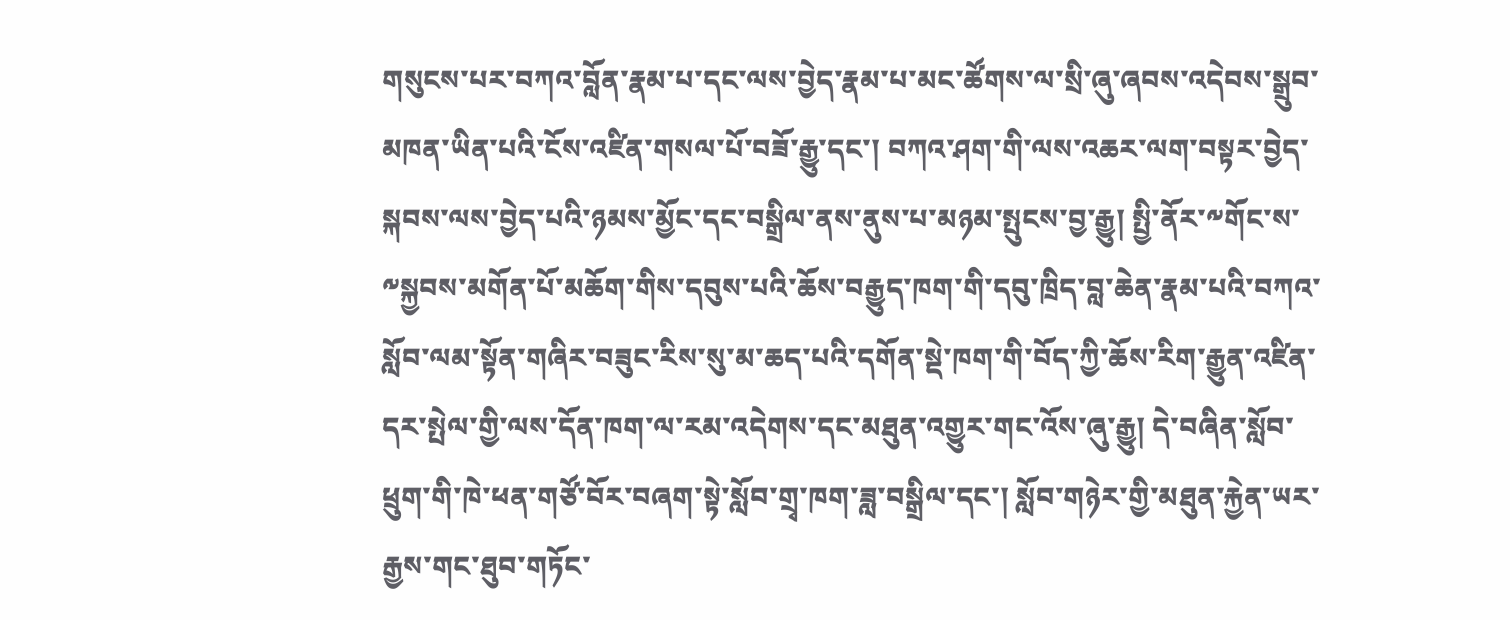གསུངས་པར་བཀའ་བློན་རྣམ་པ་དང་ལས་བྱེད་རྣམ་པ་མང་ཚོགས་ལ་སྲི་ཞུ་ཞབས་འདེབས་སྒྲུབ་མཁན་ཡིན་པའི་ངོས་འཛིན་གསལ་པོ་བཟོ་རྒྱུ་དང་། བཀའ་ཤག་གི་ལས་འཆར་ལག་བསྟར་བྱེད་སྐབས་ལས་བྱེད་པའི་ཉམས་མྱོང་དང་བསྒྲིལ་ནས་ནུས་པ་མཉམ་སྤུངས་བྱ་རྒྱུ། སྤྱི་ནོར་༸གོང་ས་༸སྐྱབས་མགོན་པོ་མཆོག་གིས་དབུས་པའི་ཆོས་བརྒྱུད་ཁག་གི་དབུ་ཁྲིད་བླ་ཆེན་རྣམ་པའི་བཀའ་སློབ་ལམ་སྟོན་གཞིར་བཟུང་རིས་སུ་མ་ཆད་པའི་དགོན་སྡེ་ཁག་གི་བོད་ཀྱི་ཆོས་རིག་རྒྱུན་འཛིན་དར་སྤེལ་གྱི་ལས་དོན་ཁག་ལ་རམ་འདེགས་དང་མཐུན་འགྱུར་གང་འོས་ཞུ་རྒྱུ། དེ་བཞིན་སློབ་ཕྲུག་གི་ཁེ་ཕན་གཙོ་བོར་བཞག་སྟེ་སློབ་གྲྭ་ཁག་ཟླ་བསྒྲིལ་དང་། སློབ་གཉེར་གྱི་མཐུན་རྐྱེན་ཡར་རྒྱས་གང་ཐུབ་གཏོང་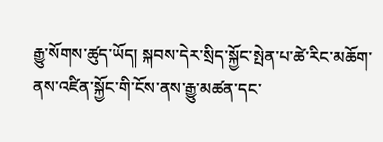རྒྱུ་སོགས་ཚུད་ཡོད། སྐབས་དེར་སྲིད་སྐྱོང་སྤེན་པ་ཚེ་རིང་མཆོག་ནས་འཛིན་སྐྱོང་གི་ངོས་ནས་རྒྱུ་མཚན་དང་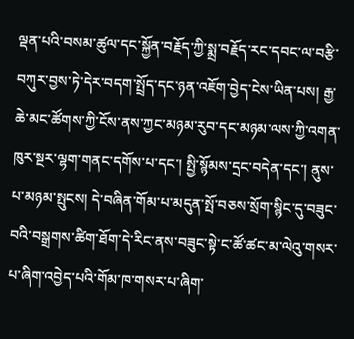ལྡན་པའི་བསམ་ཚུལ་དང་སྐྱོན་བརྗོད་ཀྱི་སྨྲ་བརྗོད་རང་དབང་ལ་བརྩི་བཀུར་བྱས་ཏེ་དེར་བདག་སྤྲོད་དང་ཉན་འཇོག་བྱེད་ངེས་ཡིན་པས། རྒྱ་ཆེ་མང་ཚོགས་ཀྱི་ངོས་ནས་ཀྱང་མཉམ་རུབ་དང་མཉམ་ལས་ཀྱི་འགན་ཁུར་སྔར་ལྷག་གནང་དགོས་པ་དང་། སྤྱི་སྙོམས་དྲང་བདེན་དང་། ནུས་པ་མཉམ་སྤུངས། དེ་བཞིན་གོམ་པ་མདུན་སྤོ་བཅས་སྲོག་སྙིང་དུ་བཟུང་བའི་བསྒྲགས་ཚིག་ཐོག་དེ་རིང་ནས་བཟུང་སྟེ་ང་ཚོ་ཚང་མ་ལེའུ་གསར་པ་ཞིག་འབྱེད་པའི་གོམ་ཁ་གསར་པ་ཞིག་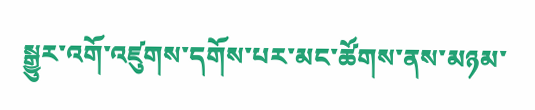སྒྱུར་འགོ་འཛུགས་དགོས་པར་མང་ཚོགས་ནས་མཉམ་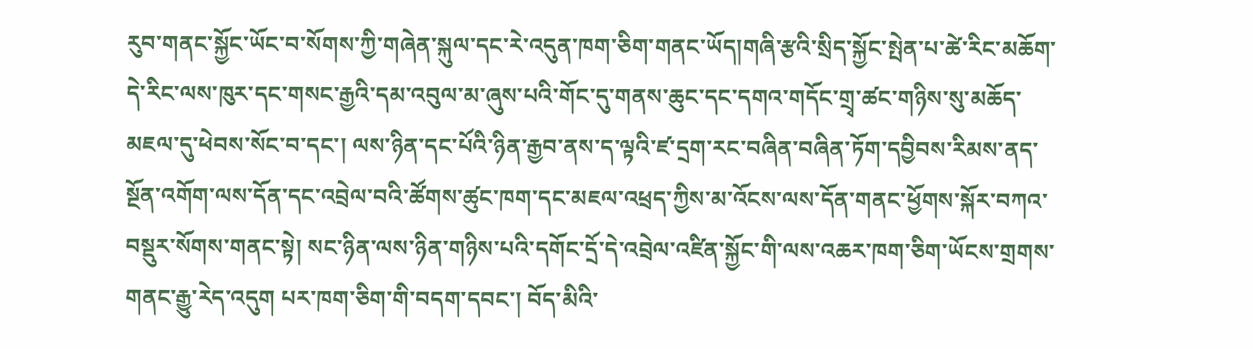རུབ་གནང་སྐྱོང་ཡོང་བ་སོགས་ཀྱི་གཞེན་སྐུལ་དང་རེ་འདུན་ཁག་ཅིག་གནང་ཡོད།གཞི་རྩའི་སྲིད་སྐྱོང་སྤེན་པ་ཚེ་རིང་མཆོག་དེ་རིང་ལས་ཁུར་དང་གསང་རྒྱའི་དམ་འབུལ་མ་ཞུས་པའི་གོང་དུ་གནས་ཆུང་དང་དགའ་གདོང་གྲྭ་ཚང་གཉིས་སུ་མཆོད་མཇལ་དུ་ཕེབས་སོང་བ་དང་། ལས་ཉིན་དང་པོའི་ཉིན་རྒྱབ་ནས་ད་ལྟའི་ཛ་དྲག་རང་བཞིན་བཞིན་ཏོག་དབྱིབས་རིམས་ནད་སྔོན་འགོག་ལས་དོན་དང་འབྲེལ་བའི་ཚོགས་ཚུང་ཁག་དང་མཇལ་འཕྲད་ཀྱིས་མ་འོངས་ལས་དོན་གནང་ཕྱོགས་སྐོར་བཀའ་བསྡུར་སོགས་གནང་སྟེ། སང་ཉིན་ལས་ཉིན་གཉིས་པའི་དགོང་དྲོ་དེ་འབྲེལ་འཛིན་སྐྱོང་གི་ལས་འཆར་ཁག་ཅིག་ཡོངས་གྲགས་གནང་རྒྱུ་རེད་འདུག པར་ཁག་ཅིག་གི་བདག་དབང་། བོད་མིའི་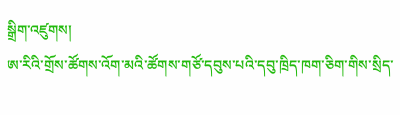སྒྲིག་འཛུགས།
ཨ་རིའི་གྲོས་ཚོགས་འོག་མའི་ཚོགས་གཙོ་དབུས་པའི་དབུ་ཁྲིད་ཁག་ཅིག་གིས་སྲིད་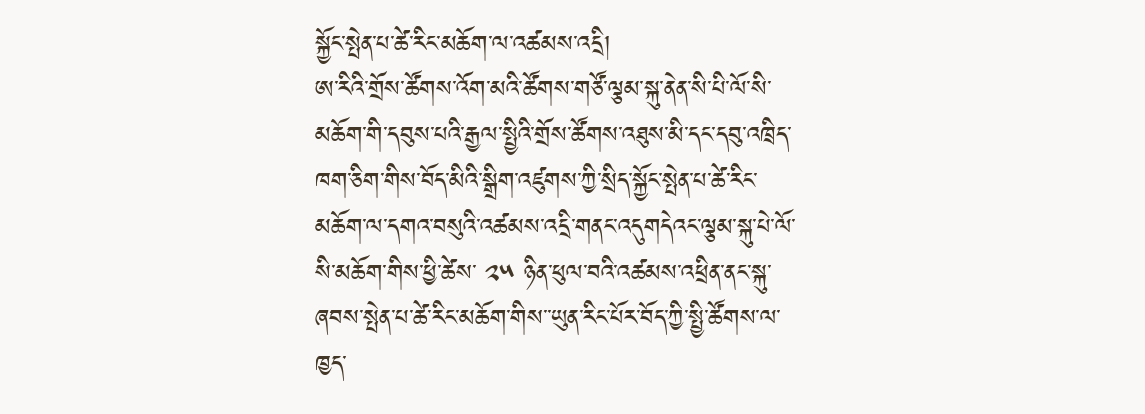སྐྱོང་སྤེན་པ་ཚེ་རིང་མཆོག་ལ་འཚམས་འདྲི།
ཨ་རིའི་གྲོས་ཚོགས་འོག་མའི་ཚོགས་གཙོ་ལྕམ་སྐུ་ནེན་སི་པི་ལོ་སི་མཆོག་གི་དབུས་པའི་རྒྱལ་སྤྱིའི་གྲོས་ཚོགས་འཐུས་མི་དང་དབུ་འཁྲིད་ཁག་ཅིག་གིས་བོད་མིའི་སྒྲིག་འཛུགས་ཀྱི་སྲིད་སྐྱོང་སྤེན་པ་ཚེ་རིང་མཆོག་ལ་དགའ་བསུའི་འཚམས་འདྲི་གནང་འདུགདེའང་ལྕམ་སྐུ་པེ་ལོ་སི་མཆོག་གིས་ཕྱི་ཚེས་ ༢༥ ཉིན་ཕུལ་བའི་འཚམས་འཕྲིན་ནང་སྐུ་ཞབས་སྤེན་པ་ཚེ་རིང་མཆོག་གིས་་ཡུན་རིང་པོར་བོད་ཀྱི་སྤྱི་ཚོགས་ལ་ཁྱད་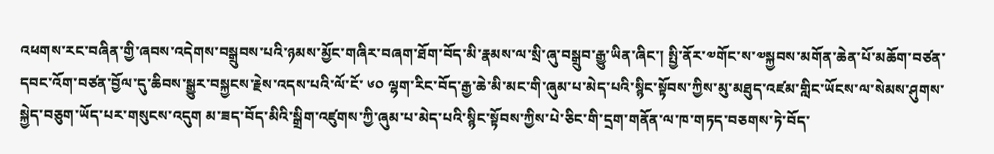འཕགས་རང་བཞིན་གྱི་ཞབས་འདེགས་བསྒྲུབས་པའི་ཉམས་མྱོང་གཞིར་བཞག་ཐོག་བོད་མི་རྣམས་ལ་སྲི་ཞུ་བསྒྲུབ་རྒྱུ་ཡིན་ཞིང་། སྤྱི་ནོར་༧གོང་ས་༧སྐྱབས་མགོན་ཆེན་པོ་མཆོག་བཙན་དབང་འོག་བཙན་བྱོལ་དུ་ཆིབས་སྒྱུར་བསྐྱངས་རྗེས་འདས་པའི་ལོ་ངོ་ ༦༠ ལྷག་རིང་བོད་རྒྱ་ཆེ་མི་མང་གི་ཞུམ་པ་མེད་པའི་སྙིང་སྟོབས་ཀྱིས་མུ་མཐུད་འཛམ་གླིང་ཡོངས་ལ་སེམས་ཤུགས་སྐྱེད་བཅུག་ཡོད་པར་གསུངས་འདུག མ་ཟད་བོད་མིའི་སྒྲིག་འཛུགས་ཀྱི་ཞུམ་པ་མེད་པའི་སྙིང་སྟོབས་ཀྱིས་པེ་ཅིང་གི་དྲག་གནོན་ལ་ཁ་གཏད་བཅགས་ཏེ་བོད་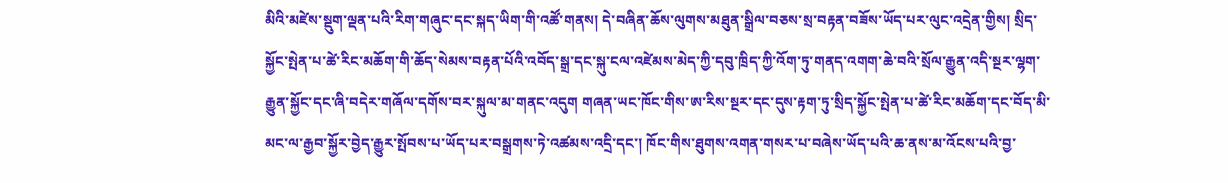མིའི་མཛེས་སྡུག་ལྡན་པའི་རིག་གཞུང་དང་སྐད་ཡིག་གི་འཚོ་གནས། དེ་བཞིན་ཆོས་ལུགས་མཐུན་སྒྲིལ་བཅས་སྲ་བརྟན་བཟོས་ཡོད་པར་ལུང་འདྲེན་གྱིས། སྲིད་སྐྱོང་སྤེན་པ་ཚེ་རིང་མཆོག་གི་ཆོད་སེམས་བརྟན་པོའི་འབོད་སྒྲ་དང་སྐུ་ངལ་འཛེམས་མེད་ཀྱི་དབུ་ཁྲིད་ཀྱི་འོག་ཏུ་གནད་འགག་ཆེ་བའི་སྲོལ་རྒྱུན་འདི་སྔར་ལྷག་རྒྱུན་སྐྱོང་དང་ཞི་བདེར་གཞོལ་དགོས་བར་སྐུལ་མ་གནང་འདུག གཞན་ཡང་ཁོང་གིས་ཨ་རིས་སྔར་དང་དུས་རྟག་ཏུ་སྲིད་སྐྱོང་སྤེན་པ་ཚེ་རིང་མཆོག་དང་བོད་མི་མང་ལ་རྒྱབ་སྐྱོར་བྱེད་རྒྱུར་སྤོབས་པ་ཡོད་པར་བསྒྲགས་ཏེ་འཚམས་འདྲི་དང་། ཁོང་གིས་ཐུགས་འགན་གསར་པ་བཞེས་ཡོད་པའི་ཆ་ནས་མ་འོངས་པའི་བྱ་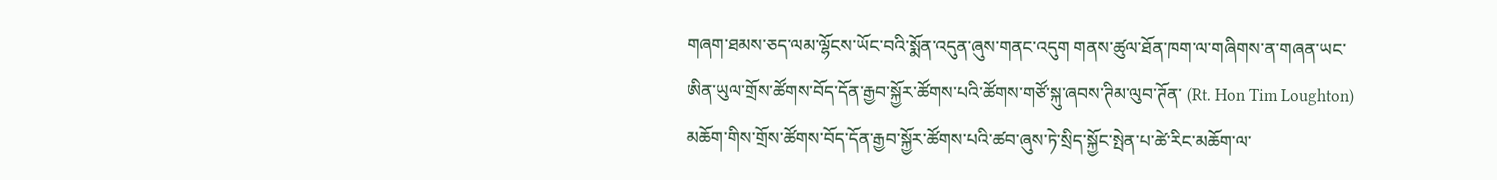གཞག་ཐམས་ཅད་ལམ་ལྷོངས་ཡོང་བའི་སྨོན་འདུན་ཞུས་གནང་འདུག གནས་ཚུལ་ཐོན་ཁག་ལ་གཞིགས་ན་གཞན་ཡང་ཨིན་ཡུལ་གྲོས་ཚོགས་བོད་དོན་རྒྱབ་སྐྱོར་ཚོགས་པའི་ཚོགས་གཙོ་སྐུ་ཞབས་ཊིམ་ལུབ་ཊོན་ (Rt. Hon Tim Loughton) མཆོག་གིས་གྲོས་ཚོགས་བོད་དོན་རྒྱབ་སྐྱོར་ཚོགས་པའི་ཚབ་ཞུས་ཏེ་སྲིད་སྐྱོང་སྤེན་པ་ཚེ་རིང་མཆོག་ལ་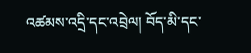འཚམས་འདྲི་དང་འབྲེལ། བོད་མི་དང་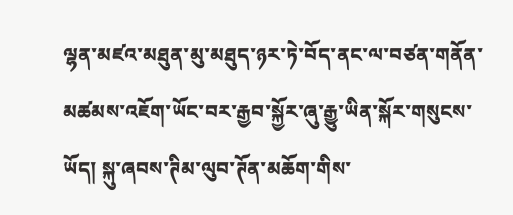ལྷན་མཛའ་མཐུན་མུ་མཐུད་ཉར་ཏེ་བོད་ནང་ལ་བཙན་གནོན་མཚམས་འཇོག་ཡོང་བར་རྒྱབ་སྐྱོར་ཞུ་རྒྱུ་ཡིན་སྐོར་གསུངས་ཡོད། སྐུ་ཞབས་ཊིམ་ལུབ་ཊོན་མཆོག་གིས་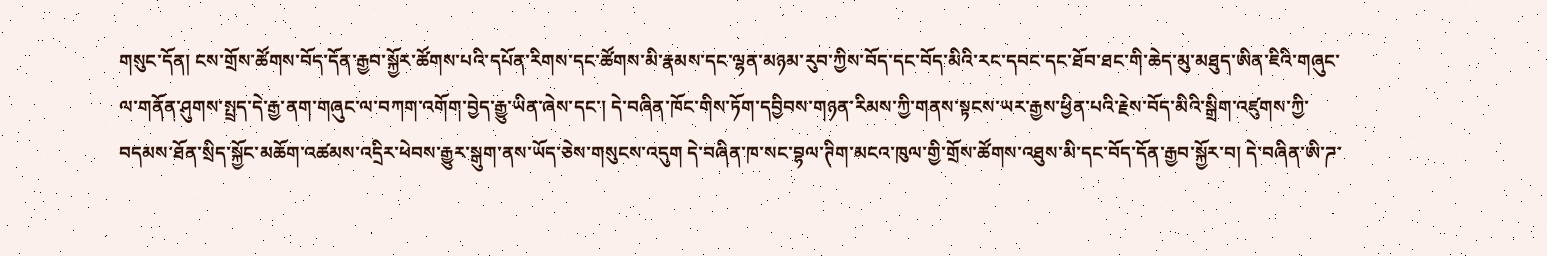གསུང་དོན། ངས་གྲོས་ཚོགས་བོད་དོན་རྒྱབ་སྐྱོར་ཚོགས་པའི་དཔོན་རིགས་དང་ཚོགས་མི་རྣམས་དང་ལྷན་མཉམ་རུབ་ཀྱིས་བོད་དང་བོད་མིའི་རང་དབང་དང་ཐོབ་ཐང་གི་ཆེད་མུ་མཐུད་ཨིན་ཇིའི་གཞུང་ལ་གནོན་ཤུགས་སྤྲད་དེ་རྒྱ་ནག་གཞུང་ལ་བཀག་འགོག་བྱེད་རྒྱུ་ཡིན་ཞེས་དང་། དེ་བཞིན་ཁོང་གིས་ཏོག་དབྱིབས་གཉན་རིམས་ཀྱི་གནས་སྟངས་ཡར་རྒྱས་ཕྱིན་པའི་རྗེས་བོད་མིའི་སྒྲིག་འཛུགས་ཀྱི་བདམས་ཐོན་སྲིད་སྐྱོང་མཆོག་འཚམས་འདྲིར་ཕེབས་རྒྱུར་སྒུག་ནས་ཡོད་ཅེས་གསུངས་འདུག དེ་བཞིན་ཁ་སང་བྷལ་ཊིག་མངའ་ཁུལ་གྱི་གྲོས་ཚོགས་འཐུས་མི་དང་བོད་དོན་རྒྱབ་སྐྱོར་བ། དེ་བཞིན་ཨི་ཌ་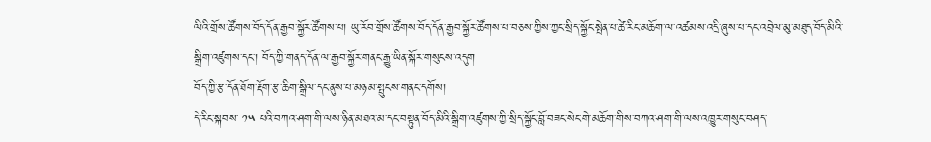ལིའི་གྲོས་ཚོགས་བོད་དོན་རྒྱབ་སྐྱོར་ཚོགས་པ། ཡུ་རོབ་གྲོས་ཚོགས་བོད་དོན་རྒྱབ་སྐྱོར་ཚོགས་པ་བཅས་ཀྱིས་ཀྱང་སྲིད་སྐྱོང་སྤེན་པ་ཚེ་རིང་མཆོག་ལ་འཚམས་འདྲི་ཞུས་པ་དང་འབྲེལ་མུ་མཐུད་བོད་མིའི་སྒྲིག་འཛུགས་དང་། བོད་ཀྱི་གནད་དོན་ལ་རྒྱབ་སྐྱོར་གནང་རྒྱུ་ཡིན་སྐོར་གསུངས་འདུག
བོད་ཀྱི་རྩ་དོན་ཐོག་རྡོག་རྩ་ཆིག་སྒྲིལ་དང་ནུས་པ་མཉམ་སྤུངས་གནང་དགོས།
དེ་རིང་སྐབས་ ༡༥ པའི་བཀའ་ཤག་གི་ལས་ཉིན་མཐའ་མ་དང་བསྟུན་བོད་མིའི་སྒྲིག་འཛུགས་ཀྱི་སྲིད་སྐྱོང་བློ་བཟང་སེང་གེ་མཆོག་གིས་བཀའ་ཤག་གི་ལས་འཁྱུར་གསུང་བཤད་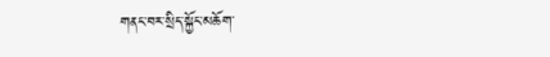གནང་བར་སྲིད་སྐྱོང་མཆོག་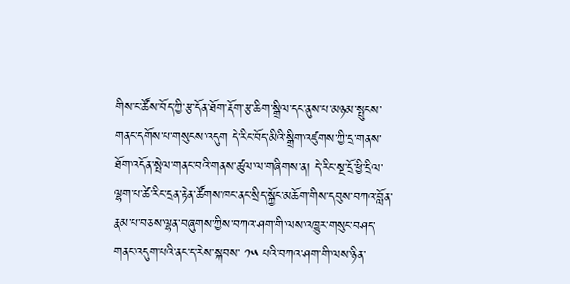གིས་ང་ཚོས་བོད་ཀྱི་རྩ་དོན་ཐོག་རྡོག་རྩ་ཆིག་སྒྲིལ་དང་ནུས་པ་མཉམ་སྤུངས་གནང་དགོས་པ་གསུངས་འདུག དེ་རིང་བོད་མིའི་སྒྲིག་འཛུགས་ཀྱི་དྲ་གནས་ཐོག་འདོན་སྤེལ་གནང་བའི་གནས་ཚུལ་ལ་གཞིགས་ན། དེ་རིང་སྔ་དྲོ་ཕྱི་དྲིལ་ལྷག་པ་ཚེ་རིང་དྲན་རྟེན་ཚོགས་ཁང་ནང་སྲིད་སྐྱོང་མཆོག་གིས་དབུས་བཀའ་བློན་རྣམ་པ་བཅས་ལྷན་བཞུགས་ཀྱིས་བཀའ་ཤག་གི་ལས་འཁྱུར་གསུང་བཤད་གནང་འདུག་པའི་ནང་ད་རེས་སྐབས་ ༡༥ པའི་བཀའ་ཤག་གི་ལས་ཉིན་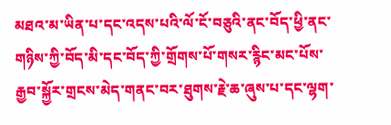མཐའ་མ་ཡིན་པ་དང་འདས་པའི་ལོ་ངོ་བཅུའི་ནང་བོད་ཕྱི་ནང་གཉིས་ཀྱི་བོད་མི་དང་བོད་ཀྱི་གྲོགས་པོ་གསར་རྙིང་མང་པོས་རྒྱབ་སྐྱོར་གྲངས་མེད་གནང་བར་ཐུགས་རྗེ་ཆ་ཞུས་པ་དང་ལྷག་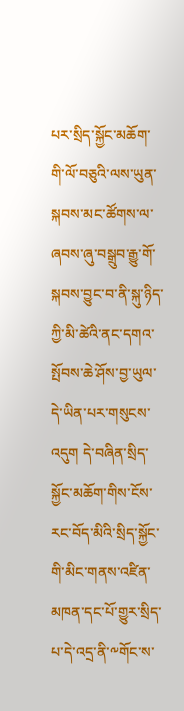པར་སྲིད་སྐྱོང་མཆོག་གི་ལོ་བཅུའི་ལས་ཡུན་སྐབས་མང་ཚོགས་ལ་ཞབས་ཞུ་བསྒྲུབ་རྒྱུ་གོ་སྐབས་བྱུང་བ་ནི་སྐུ་ཉིད་ཀྱི་མི་ཚེའི་ནང་དགའ་སྤོབས་ཆེ་ཤོས་བྱ་ཡུལ་དེ་ཡིན་པར་གསུངས་འདུག དེ་བཞིན་སྲིད་སྐྱོང་མཆོག་གིས་ངོས་རང་བོད་མིའི་སྲིད་སྐྱོང་གི་མིང་གནས་འཛིན་མཁན་དང་པོ་གྱུར་སྲིད་པ་དེ་འདྲ་ནི་༸གོང་ས་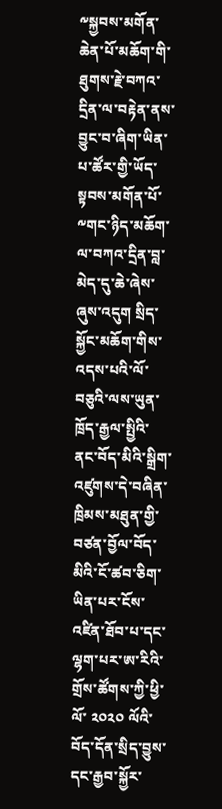༸སྐྱབས་མགོན་ཆེན་པོ་མཆོག་གི་ཐུགས་རྗེ་བཀའ་དྲིན་ལ་བརྟེན་ནས་བྱུང་བ་ཞིག་ཡིན་པ་ཚོར་གྱི་ཡོད་སྟབས་མགོན་པོ་༸གང་ཉིད་མཆོག་ལ་བཀའ་དྲིན་བླ་མེད་དུ་ཆེ་ཞེས་ཞུས་འདུག སྲིད་སྐྱོང་མཆོག་གིས་འདས་པའི་ལོ་བཅུའི་ལས་ཡུན་ཁྲོད་རྒྱལ་སྤྱིའི་ནང་བོད་མིའི་སྒྲིག་འཛུགས་དེ་བཞིན་ཁྲིམས་མཐུན་གྱི་བཙན་བྱོལ་བོད་མིའི་ངོ་ཚབ་ཅིག་ཡིན་པར་ངོས་འཛིན་ཐོབ་པ་དང་ལྷག་པར་ཨ་རིའི་གྲོས་ཚོགས་ཀྱི་ཕྱི་ལོ་ ༢༠༢༠ ལོའི་བོད་དོན་སྲིད་བྱུས་དང་རྒྱབ་སྐྱོར་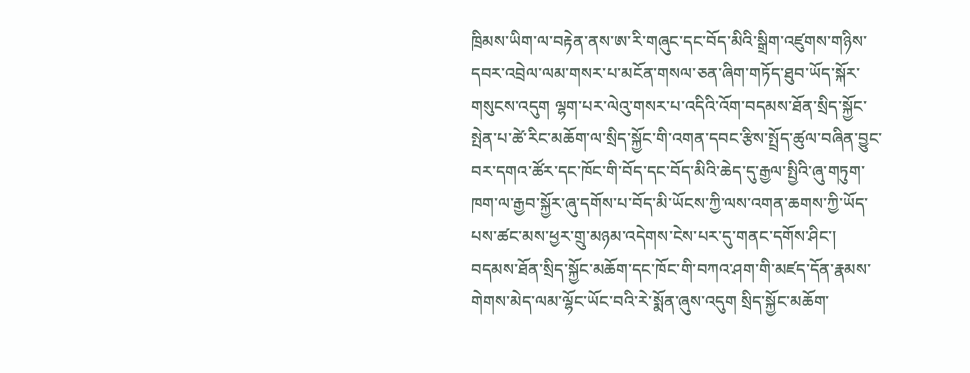ཁྲིམས་ཡིག་ལ་བརྟེན་ནས་ཨ་རི་གཞུང་དང་བོད་མིའི་སྒྲིག་འཛུགས་གཉིས་དབར་འབྲེལ་ལམ་གསར་པ་མངོན་གསལ་ཅན་ཞིག་གཏོད་ཐུབ་ཡོད་སྐོར་གསུངས་འདུག ལྷག་པར་ལེའུ་གསར་པ་འདིའི་འོག་བདམས་ཐོན་སྲིད་སྐྱོང་སྤེན་པ་ཚེ་རིང་མཆོག་ལ་སྲིད་སྐྱོང་གི་འགན་དབང་རྩིས་སྤྲོད་ཚུལ་བཞིན་བྱུང་བར་དགའ་ཚོར་དང་ཁོང་གི་བོད་དང་བོད་མིའི་ཆེད་དུ་རྒྱལ་སྤྱིའི་ཞུ་གཏུག་ཁག་ལ་རྒྱབ་སྐྱོར་ཞུ་དགོས་པ་བོད་མི་ཡོངས་ཀྱི་ལས་འགན་ཆགས་ཀྱི་ཡོད་པས་ཚང་མས་ཕྱར་གྲུ་མཉམ་འདེགས་ངེས་པར་དུ་གནང་དགོས་ཤིང་། བདམས་ཐོན་སྲིད་སྐྱོང་མཆོག་དང་ཁོང་གི་བཀའ་ཤག་གི་མཛད་དོན་རྣམས་གེགས་མེད་ལམ་ལྷོང་ཡོང་བའི་རེ་སྨོན་ཞུས་འདུག སྲིད་སྐྱོང་མཆོག་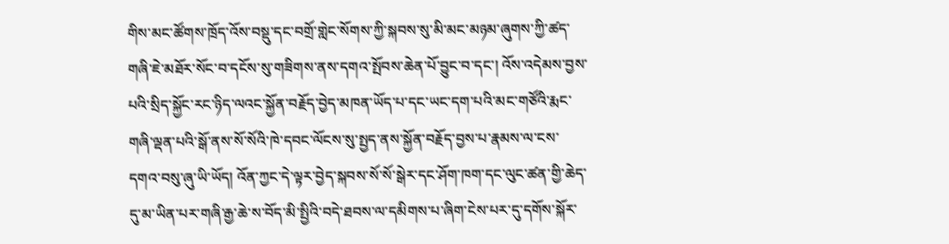གིས་མང་ཚོགས་ཁྲོད་འོས་བསྡུ་དང་བགྲོ་གླེང་སོགས་ཀྱི་སྐབས་སུ་མི་མང་མཉམ་ཞུགས་ཀྱི་ཚད་གཞི་ཇེ་མཐོར་སོང་བ་དངོས་སུ་གཟིགས་ནས་དགའ་སྤོབས་ཆེན་པོ་བྱུང་བ་དང་། འོས་འདེམས་བྱས་པའི་སྲིད་སྐྱོང་རང་ཉིད་ལའང་སྐྱོན་བརྗོད་བྱེད་མཁན་ཡོད་པ་དང་ཡང་དག་པའི་མང་གཙོའི་རྨང་གཞི་ལྡན་པའི་སྒོ་ནས་སོ་སོའི་ཁེ་དབང་ལོངས་སུ་སྤྱད་ནས་སྐྱོན་བརྗོད་བྱས་པ་རྣམས་ལ་ངས་དགའ་བསུ་ཞུ་ཡི་ཡོད། འོན་ཀྱང་དེ་ལྟར་བྱེད་སྐབས་སོ་སོ་སྒེར་དང་ཤོག་ཁག་དང་ལུང་ཚན་གྱི་ཆེད་དུ་མ་ཡིན་པར་གཞི་རྒྱ་ཆེ་ས་བོད་མི་སྤྱིའི་བདེ་ཐབས་ལ་དམིགས་པ་ཞིག་ངེས་པར་དུ་དགོས་སྐོར་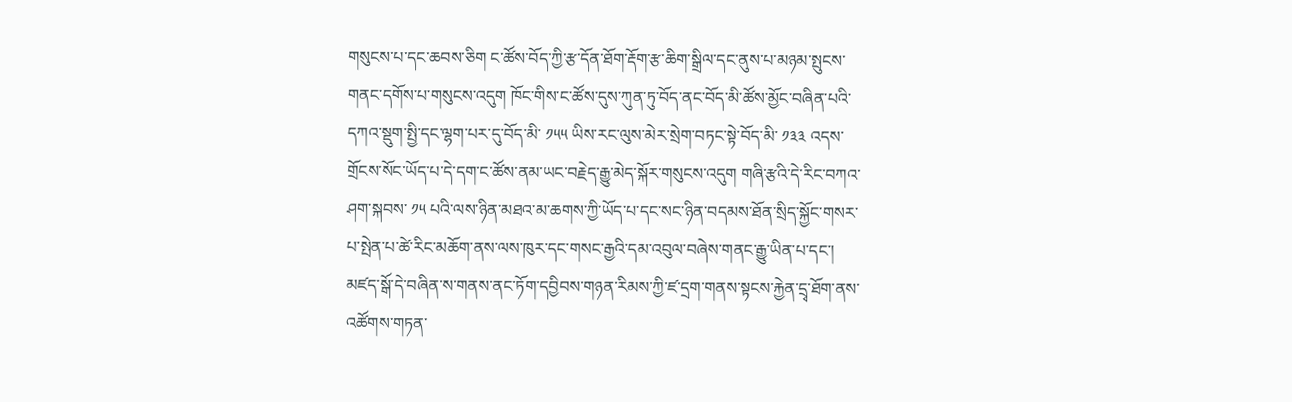གསུངས་པ་དང་ཆབས་ཅིག ང་ཚོས་བོད་ཀྱི་རྩ་དོན་ཐོག་རྡོག་རྩ་ཆིག་སྒྲིལ་དང་ནུས་པ་མཉམ་སྤུངས་གནང་དགོས་པ་གསུངས་འདུག ཁོང་གིས་ང་ཚོས་དུས་ཀུན་ཏུ་བོད་ནང་བོད་མི་ཚོས་མྱོང་བཞིན་པའི་དཀའ་སྡུག་སྤྱི་དང་ལྷག་པར་དུ་བོད་མི་ ༡༥༥ ཡིས་རང་ལུས་མེར་སྲེག་བཏང་སྟེ་བོད་མི་ ༡༣༣ འདས་གྲོངས་སོང་ཡོད་པ་དེ་དག་ང་ཚོས་ནམ་ཡང་བརྗེད་རྒྱུ་མེད་སྐོར་གསུངས་འདུག གཞི་རྩའི་དེ་རིང་བཀའ་ཤག་སྐབས་ ༡༥ པའི་ལས་ཉིན་མཐའ་མ་ཆགས་ཀྱི་ཡོད་པ་དང་སང་ཉིན་བདམས་ཐོན་སྲིད་སྐྱོང་གསར་པ་སྤེན་པ་ཚེ་རིང་མཆོག་ནས་ལས་ཁུར་དང་གསང་རྒྱའི་དམ་འབུལ་བཞེས་གནང་རྒྱུ་ཡིན་པ་དང་། མཛད་སྒོ་དེ་བཞིན་ས་གནས་ནང་ཏོག་དབྱིབས་གཉན་རིམས་ཀྱི་ཛ་དྲག་གནས་སྟངས་རྐྱེན་དྲྭ་ཐོག་ནས་འཚོགས་གཏན་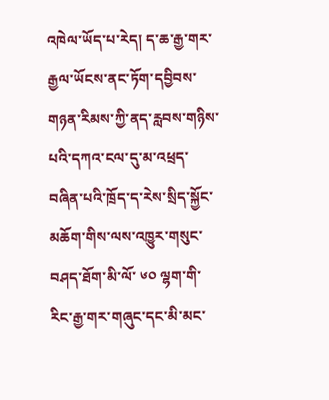འཁེལ་ཡོད་པ་རེད། ད་ཆ་རྒྱ་གར་རྒྱལ་ཡོངས་ནང་ཏོག་དབྱིབས་གཉན་རིམས་ཀྱི་ནད་རླབས་གཉིས་པའི་དཀའ་ངལ་དུ་མ་འཕྲད་བཞིན་པའི་ཁྲོད་ད་རེས་སྲིད་སྐྱོང་མཆོག་གིས་ལས་འཁྱུར་གསུང་བཤད་ཐོག་མི་ལོ་ ༦༠ ལྷག་གི་རིང་རྒྱ་གར་གཞུང་དང་མི་མང་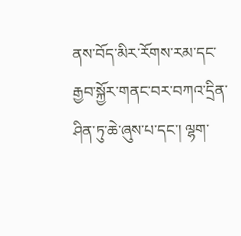ནས་བོད་མིར་རོགས་རམ་དང་རྒྱབ་སྐྱོར་གནང་བར་བཀའ་དྲིན་ཤིན་ཏུ་ཆེ་ཞུས་པ་དང་། ལྷག་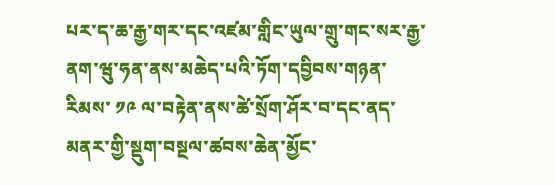པར་ད་ཆ་རྒྱ་གར་དང་འཛམ་གླིང་ཡུལ་གྲུ་གང་སར་རྒྱ་ནག་ཝུ་ཧན་ནས་མཆེད་པའི་ཏོག་དབྱིབས་གཉན་རིམས་ ༡༩ ལ་བརྟེན་ནས་ཚེ་སྲོག་ཤོར་བ་དང་ནད་མནར་གྱི་སྡུག་བསྔལ་ཚབས་ཆེན་མྱོང་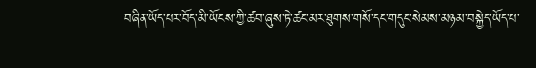བཞིན་ཡོད་པར་བོད་མི་ཡོངས་ཀྱི་ཚབ་ཞུས་ཏེ་ཚང་མར་ཐུགས་གསོ་དང་གདུང་སེམས་མཉམ་བསྐྱེད་ཡོད་པ་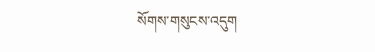སོགས་གསུངས་འདུག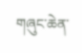གཞུང་ཆེན་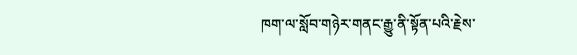ཁག་ལ་སློབ་གཉེར་གནང་རྒྱུ་ནི་སྟོན་པའི་རྗེས་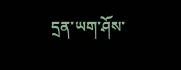དྲན་ཡག་ཤོས་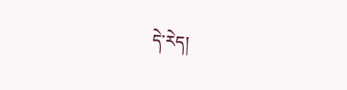དེ་རེད།